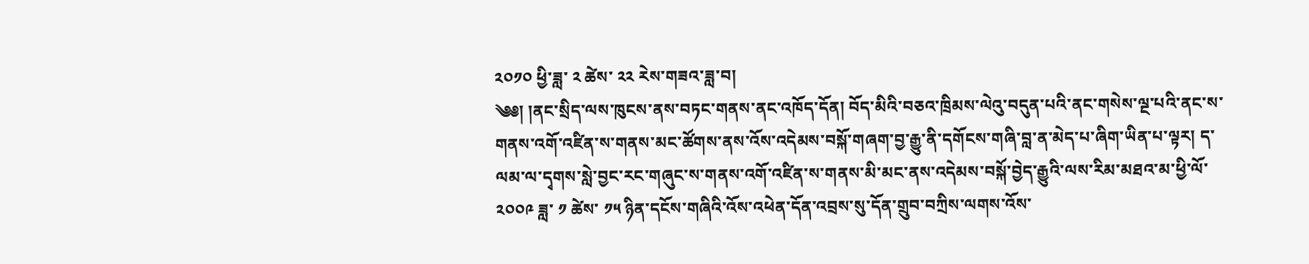༢༠༡༠ ཕྱི་ཟླ་ ༢ ཚེས་ ༢༢ རེས་གཟའ་ཟླ་བ།
༄༅། །ནང་སྲིད་ལས་ཁུངས་ནས་བཏང་གནས་ནང་འཁོད་དོན། བོད་མིའི་བཅའ་ཁྲིམས་ལེའུ་བདུན་པའི་ནང་གསེས་ལྔ་པའི་ནང་ས་གནས་འགོ་འཛིན་ས་གནས་མང་ཚོགས་ནས་འོས་འདེམས་བསྐོ་གཞག་བྱ་རྒྱུ་ནི་དགོངས་གཞི་བླ་ན་མེད་པ་ཞིག་ཡིན་པ་ལྟར། ད་ལམ་ལ་དྭགས་སླེ་བྱང་རང་གཞུང་ས་གནས་འགོ་འཛིན་ས་གནས་མི་མང་ནས་འདེམས་བསྐོ་བྱེད་རྒྱུའི་ལས་རིམ་མཐའ་མ་ཕྱི་ལོ་ ༢༠༠༩ ཟླ་ ༡ ཚེས་ ༡༥ ཉིན་དངོས་གཞིའི་འོས་འཕེན་དོན་འབྲས་སུ་དོན་གྲུབ་བཀྲིས་ལགས་འོས་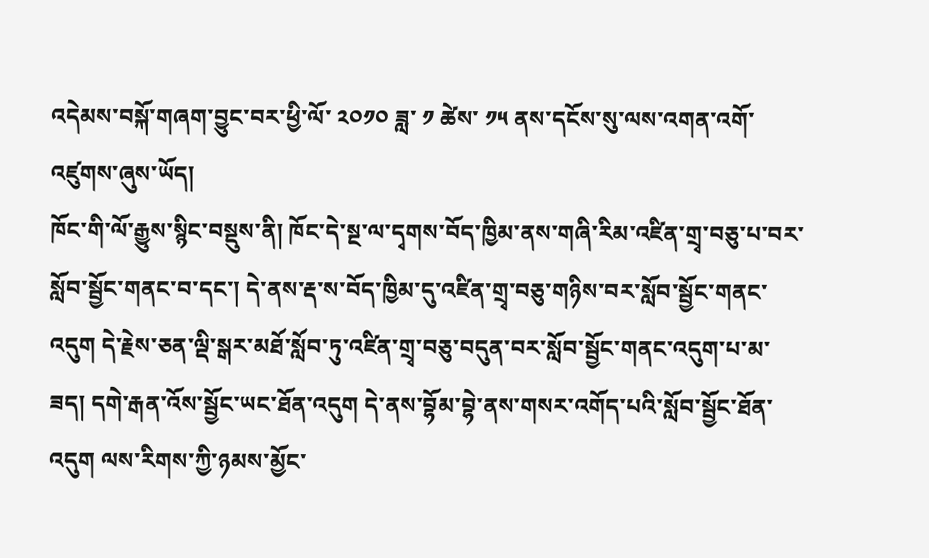འདེམས་བསྐོ་གཞག་བྱུང་བར་ཕྱི་ལོ་ ༢༠༡༠ ཟླ་ ༡ ཚེས་ ༡༥ ནས་དངོས་སུ་ལས་འགན་འགོ་འཛུགས་ཞུས་ཡོད།
ཁོང་གི་ལོ་རྒྱུས་སྙིང་བསྡུས་ནི། ཁོང་དེ་སྔ་ལ་དྭགས་བོད་ཁྱིམ་ནས་གཞི་རིམ་འཛིན་གྲྭ་བཅུ་པ་བར་སློབ་སྦྱོང་གནང་བ་དང་། དེ་ནས་རྡ་ས་བོད་ཁྱིམ་དུ་འཛིན་གྲྭ་བཅུ་གཉིས་བར་སློབ་སྦྱོང་གནང་འདུག དེ་རྗེས་ཅན་ལྡི་སྒར་མཐོ་སློབ་ཏུ་འཛིན་གྲྭ་བཅུ་བདུན་བར་སློབ་སྦྱོང་གནང་འདུག་པ་མ་ཟད། དགེ་རྒན་འོས་སྦྱོང་ཡང་ཐོན་འདུག དེ་ནས་བྷོམ་བྷེ་ནས་གསར་འགོད་པའི་སློབ་སྦྱོང་ཐོན་འདུག ལས་རིགས་ཀྱི་ཉམས་མྱོང་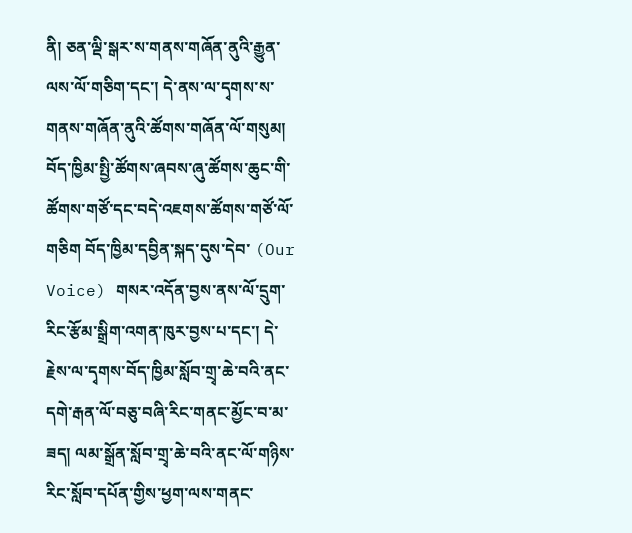ནི། ཅན་ལྡི་སྒར་ས་གནས་གཞོན་ནུའི་རྒྱུན་ལས་ལོ་གཅིག་དང་། དེ་ནས་ལ་དྭགས་ས་གནས་གཞོན་ནུའི་ཚོགས་གཞོན་ལོ་གསུམ། བོད་ཁྱིམ་སྤྱི་ཚོགས་ཞབས་ཞུ་ཚོགས་ཆུང་གི་ཚོགས་གཙོ་དང་བདེ་འཇགས་ཚོགས་གཙོ་ལོ་གཅིག བོད་ཁྱིམ་དབྱིན་སྐད་དུས་དེབ་ (Our Voice) གསར་འདོན་བྱས་ནས་ལོ་དྲུག་རིང་རྩོམ་སྒྲིག་འགན་ཁུར་བྱས་པ་དང་། དེ་རྗེས་ལ་དྭགས་བོད་ཁྱིམ་སློབ་གྲྭ་ཆེ་བའི་ནང་དགེ་རྒན་ལོ་བཅུ་བཞི་རིང་གནང་མྱོང་བ་མ་ཟད། ལམ་སྒྲོན་སློབ་གྲྭ་ཆེ་བའི་ནང་ལོ་གཉིས་རིང་སློབ་དཔོན་གྱིས་ཕྱག་ལས་གནང་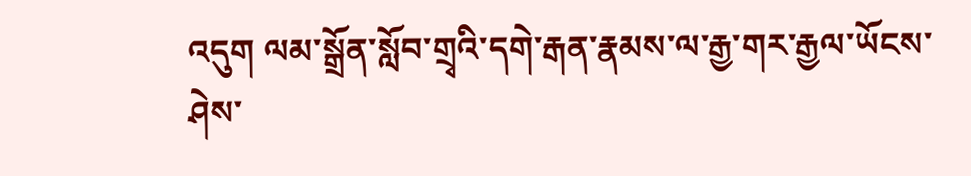འདུག ལམ་སྒྲོན་སློབ་གྲྭའི་དགེ་རྒན་རྣམས་ལ་རྒྱ་གར་རྒྱལ་ཡོངས་ཤེས་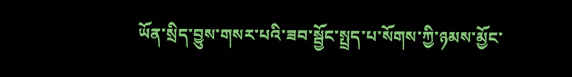ཡོན་སྲིད་བྱུས་གསར་པའི་ཟབ་སྦྱོང་སྤྲད་པ་སོགས་ཀྱི་ཉམས་མྱོང་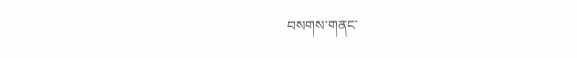བསགས་གནང་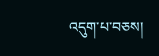འདུག་པ་བཅས།